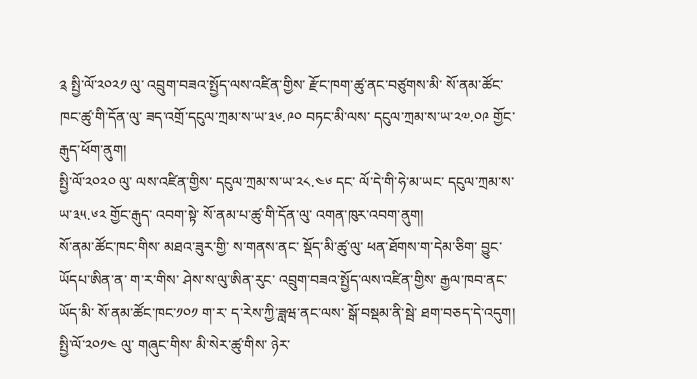༉ སྤྱི་ལོ་༢༠༢༡ ལུ་ འབྲུག་བཟའ་སྤྱོད་ལས་འཛིན་གྱིས་ རྫོང་ཁག་ཚུ་ནང་བཙུགས་མི་ སོ་ནམ་ཚོང་ཁང་ཚུ་གི་དོན་ལུ་ ཟད་འགྲོ་དངུལ་ཀྲམ་ས་ཡ་༣༦.༩༠ བཏང་མི་ལས་ དངུལ་ཀྲམ་ས་ཡ་༢༧.༠༩ གྱོང་རྒུད་ཕོག་ནུག།
སྤྱི་ལོ་༢༠༢༠ ལུ་ ལས་འཛིན་གྱིས་ དངུལ་ཀྲམ་ས་ཡ་༢༨.༤༦ དང་ ལོ་དེ་གི་ཧེ་མ་ཡང་ དངུལ་ཀྲམ་ས་ཡ་༣༥.༦༢ གྱོང་རྒུད་ འབག་སྟེ་ སོ་ནམ་པ་ཚུ་གི་དོན་ལུ་ འགན་ཁུར་འབག་ནུག།
སོ་ནམ་ཚོང་ཁང་གིས་ མཐའ་ཟུར་གྱི་ ས་གནས་ནང་ སྡོད་མི་ཚུ་ལུ་ ཕན་ཐོགས་ག་དེམ་ཅིག་ བྱུང་ཡོདཔ་ཨིན་ན་ ག་ར་གིས་ ཤེས་ས་ལུ་ཨིན་རུང་ འབྲུག་བཟའ་སྤྱོད་ལས་འཛིན་གྱིས་ རྒྱལ་ཁབ་ནང་ཡོད་མི་ སོ་ནམ་ཚོང་ཁང་༡༠༡ ག་ར་ ད་རེས་ཀྱི་ཟླཝ་ནང་ལས་ སྒོ་བསྡམ་ནི་སྦེ་ ཐག་བཅད་དེ་འདུག།
སྤྱི་ལོ་༢༠༡༤ ལུ་ གཞུང་གིས་ མི་སེར་ཚུ་གིས་ ཉེར་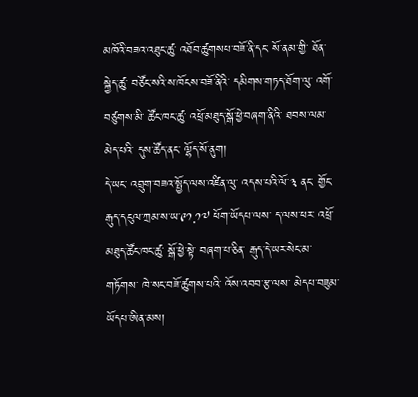མཁོའི་བཟའ་འཐུང་ཚུ་ འཐོབ་ཚུགསཔ་བཟོ་ནི་དང་ སོ་ནམ་གྱི་ ཐོན་སྐྱེད་ཚུ་ བཙོང་སའི་ས་ཁོངས་བཟོ་ནིའི་ དམིགས་གཏད་ཐོག་ལུ་ འགོ་བཙུགས་མི་ ཚོང་ཁང་ཚུ་ འཕྲོ་མཐུད་སྒོ་ཕྱེ་བཞག་ནིའི་ ཐབས་ལམ་མེད་པའི་ དུས་ཚོད་ནང་ ལྷོད་སོ་ནུག།
དེ་ཡང་ འབྲུག་བཟའ་སྤྱོད་ལས་འཛིན་ལུ་ འདས་པའི་ལོ་༣ ནང་ གྱོང་རྒུད་དངུལ་ཀྲམ་ས་ཡ་༩༡.༡༧ ཕོག་ཡོདཔ་ལས་ ད་ལས་ཕར་ འཕྲོ་མཐུད་ཚོང་ཁང་ཚུ་ སྒོ་ཕྱེ་སྟེ་ བཞག་པ་ཅིན་ རྒུད་དེ་ཡར་སེང་མ་གཏོགས་ ཁེ་སང་བཟོ་ཚུགས་པའི་ འོས་འབབ་རྩ་ལས་ མེདཔ་བཟུམ་ཡོདཔ་ཨིན་མས།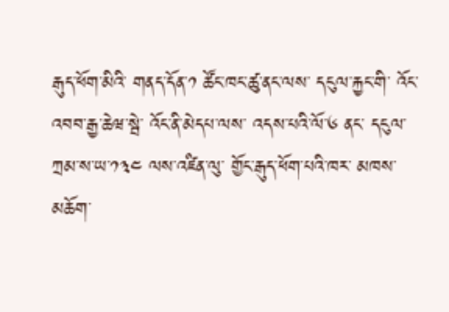རྒུད་ཕོག་མིའི་ གནད་དོན་༡ ཚོང་ཁང་ཚུ་ནང་ལས་ དངུལ་རྐྱང་གི་ འོང་འབབ་རྒྱ་ཆེཝ་སྦེ་ འོང་ནི་མེདཔ་ལས་ འདས་པའི་ལོ་༦ ནང་ དངུལ་ཀྲམ་ས་ཡ་༡༣༤ ལས་འཛིན་ལུ་ གྱོང་རྒུད་ཕོག་པའི་ཁར་ མཁས་མཆོག་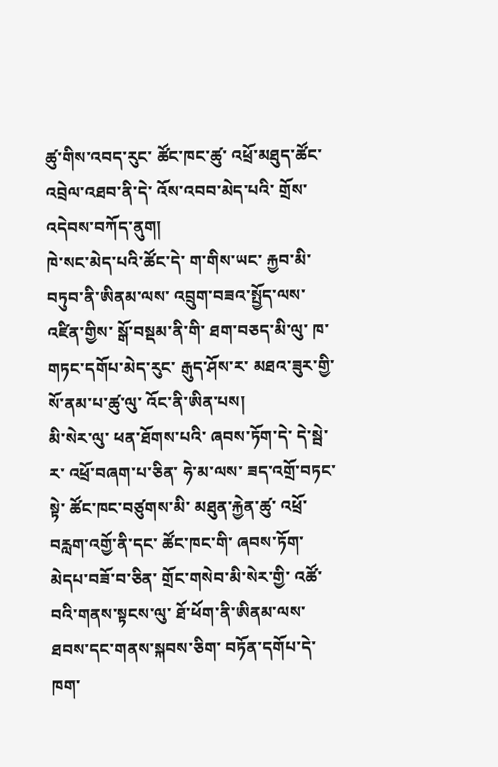ཚུ་གིས་འབད་རུང་ ཚོང་ཁང་ཚུ་ འཕྲོ་མཐུད་ཚོང་འབྲེལ་འཐབ་ནི་དེ་ འོས་འབབ་མེད་པའི་ གྲོས་འདེབས་བཀོད་ནུག།
ཁེ་སང་མེད་པའི་ཚོང་དེ་ ག་གིས་ཡང་ རྐྱབ་མི་བཏུབ་ནི་ཨིནམ་ལས་ འབྲུག་བཟའ་སྤྱོད་ལས་འཛིན་གྱིས་ སྒོ་བསྡམ་ནི་གི་ ཐག་བཅད་མི་ལུ་ ཁ་གཏང་དགོཔ་མེད་རུང་ རྒུད་ཤོས་ར་ མཐའ་ཟུར་གྱི་ སོ་ནམ་པ་ཚུ་ལུ་ འོང་ནི་ཨིན་པས།
མི་སེར་ལུ་ ཕན་ཐོགས་པའི་ ཞབས་ཏོག་དེ་ དེ་སྦེ་ར་ འཕྲོ་བཞག་པ་ཅིན་ ཧེ་མ་ལས་ ཟད་འགྲོ་བཏང་སྟེ་ ཚོང་ཁང་བཙུགས་མི་ མཐུན་རྐྱེན་ཚུ་ འཕྲོ་བརླག་འགྱོ་ནི་དང་ ཚོང་ཁང་གི་ ཞབས་ཏོག་མེདཔ་བཟོ་བ་ཅིན་ གྲོང་གསེབ་མི་སེར་གྱི་ འཚོ་བའི་གནས་སྟངས་ལུ་ ཐོ་ཕོག་ནི་ཨིནམ་ལས་ ཐབས་དང་གནས་སྐབས་ཅིག་ བཏོན་དགོཔ་དེ་ ཁག་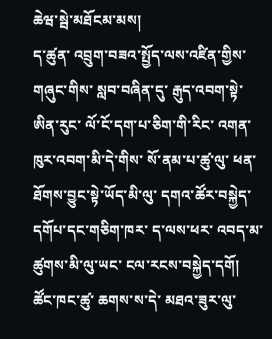ཆེཝ་སྦེ་མཐོངམ་མས།
ད་ཚུན་ འབྲུག་བཟའ་སྤྱོད་ལས་འཛིན་གྱིས་ གཞུང་གིས་ སླབ་བཞིན་དུ་ རྒུད་འབག་སྟེ་ཨིན་རུང་ ལོ་ངོ་དག་པ་ཅིག་གི་རིང་ འགན་ཁུར་འབག་མི་དེ་གིས་ སོ་ནམ་པ་ཚུ་ལུ་ ཕན་ཐོགས་བྱུང་སྟེ་ཡོད་མི་ལུ་ དགའ་ཚོར་བསྐྱེད་དགོཔ་དང་གཅིག་ཁར་ ད་ལས་ཕར་ འབད་མ་ཚུགས་མི་ལུ་ཡང་ ངལ་རངས་བསྐྱེད་དགོ།
ཚོང་ཁང་ཚུ་ ཆགས་ས་དེ་ མཐའ་ཟུར་ལུ་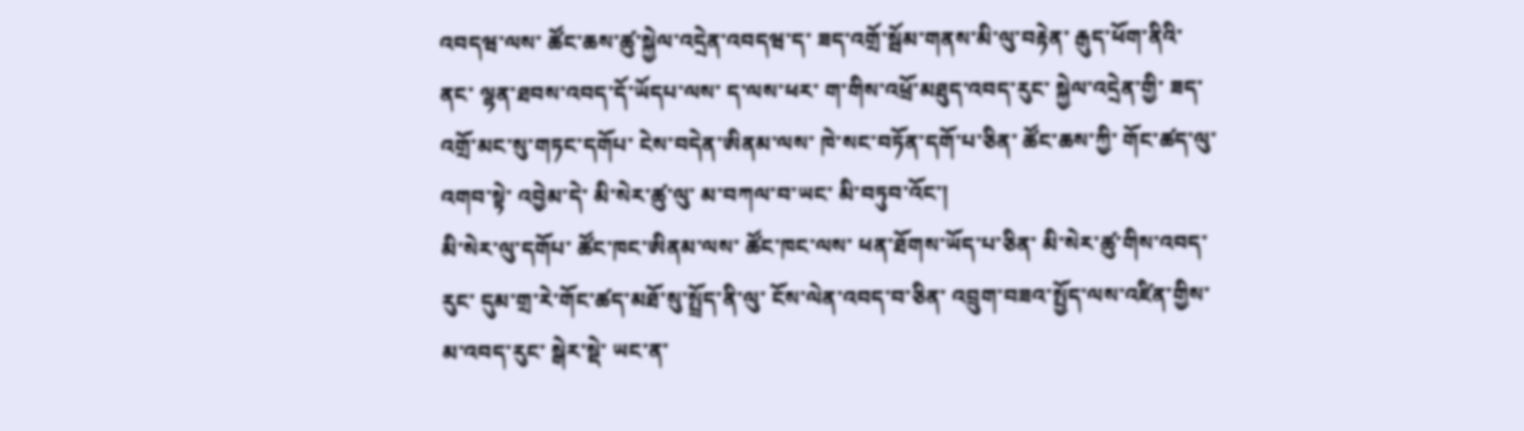འབདཝ་ལས་ ཚོང་ཆས་ཚུ་སྐྱེལ་འདྲེན་འབདཝ་ད་ ཟད་འགྲོ་སྦོམ་གནས་མི་ལུ་བརྟེན་ རྒུད་ཕོག་ནིའི་ནང་ ལྷན་ཐབས་འབད་དོ་ཡོདཔ་ལས་ ད་ལས་ཕར་ ག་གིས་འཕྲོ་མཐུད་འབད་རུང་ སྐྱེལ་འདྲེན་གྱི་ ཟད་འགྲོ་མང་སུ་གཏང་དགོཔ་ ངེས་བདེན་ཨིནམ་ལས་ ཁེ་སང་བཏོན་དགོ་པ་ཅིན་ ཚོང་ཆས་ཀྱི་ གོང་ཚད་ལུ་འགབ་སྟེ་ འབྱེམ་དེ་ མི་སེར་ཚུ་ལུ་ མ་བཀལ་བ་ཡང་ མི་བཏུབ་འོང་།
མི་སེར་ལུ་དགོཔ་ ཚོང་ཁང་ཨིནམ་ལས་ ཚོང་ཁང་ལས་ ཕན་ཐོགས་ཡོད་པ་ཅིན་ མི་སེར་ཚུ་གིས་འབད་རུང་ དུམ་གྲ་རེ་གོང་ཚད་མཐོ་སུ་སྤྲོད་ནི་ལུ་ ངོས་ལེན་འབད་བ་ཅིན་ འབྲུག་བཟའ་སྤྱོད་ལས་འཛིན་གྱིས་མ་འབད་རུང་ སྒེར་སྡེ་ ཡང་ན་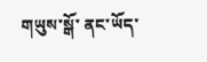གཡུས་སྒོ་ ནང་ཡོད་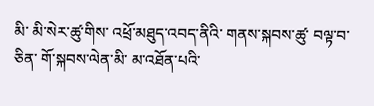མི་ མི་སེར་ཚུ་གིས་ འཕྲོ་མཐུད་འབད་ནིའི་ གནས་སྐབས་ཚུ་ བལྟ་བ་ཅིན་ གོ་སྐབས་ལེན་མི་ མ་འཐོན་པའི་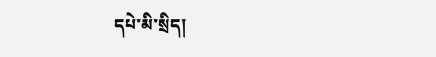དཔེ་མི་སྲིད།